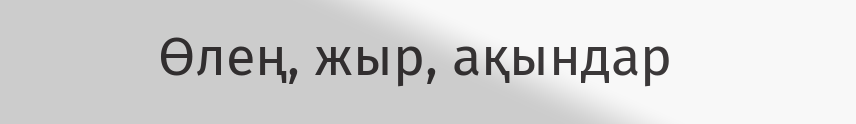Өлең, жыр, ақындар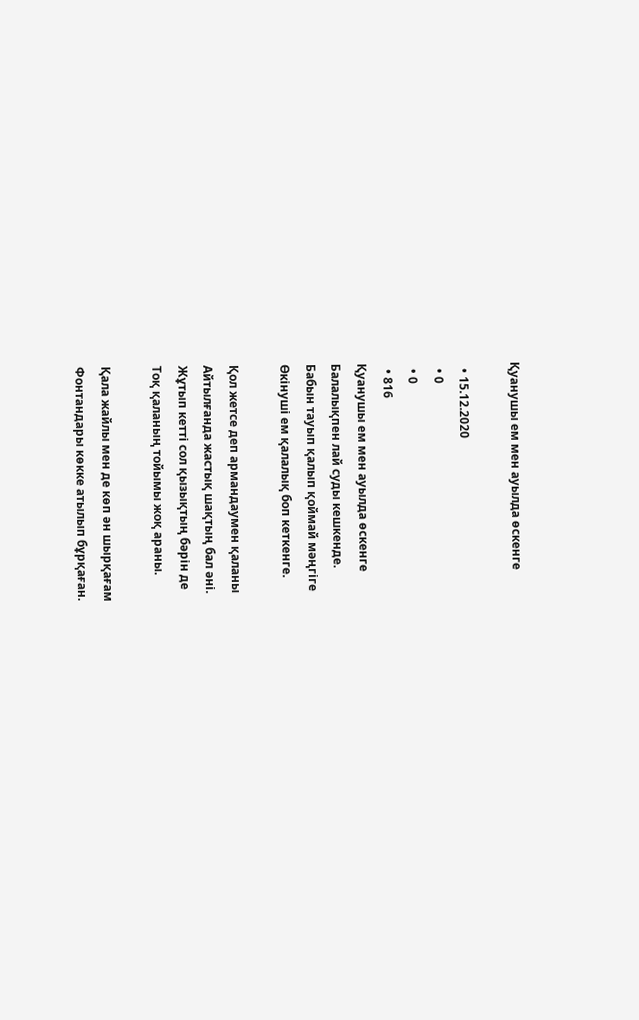Қуанушы ем мен ауылда өскенге

  • 15.12.2020
  • 0
  • 0
  • 816
Қуанушы ем мен ауылда өскенге
Балалықпен лай суды кешкенде.
Бабын тауып қалып қоймай мәңгіге
Өкінуші ем қалалық боп кеткенге.

Қол жетсе деп армандаумен қаланы
Айтылғанда жастық шақтың бал әні.
Жұтып кетті сол қызықтың бәрін де
Тоқ қаланың тойымы жоқ араны.

Қала жайлы мен де көп ән шырқағам
Фонтандары көкке атылып бұрқаған.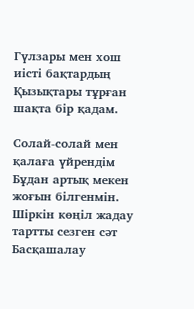Гүлзары мен хош иісті бақтардың
Қызықтары тұрған шақта бір қадам.

Солай-солай мен қалаға үйрендім
Бұдан артық мекен жоғын білгенмін.
Шіркін көңіл жадау тартты сезген сәт
Басқашалау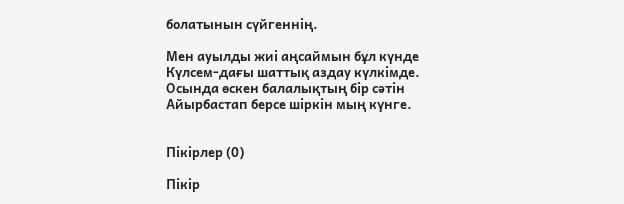болатынын сүйгеннің.

Мен ауылды жиі аңсаймын бұл күнде
Күлсем-дағы шаттық аздау күлкімде.
Осында өскен балалықтың бір сәтін
Айырбастап берсе шіркін мың күнге.


Пікірлер (0)

Пікір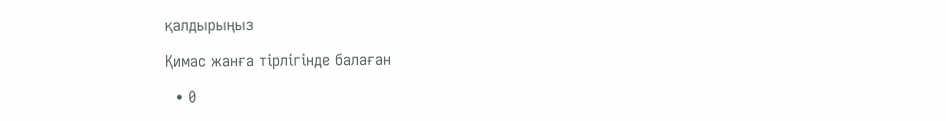қалдырыңыз

Қимас жанға тірлігінде балаған

  • 0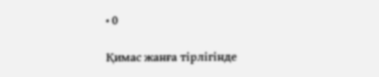• 0

Қимас жанға тірлігінде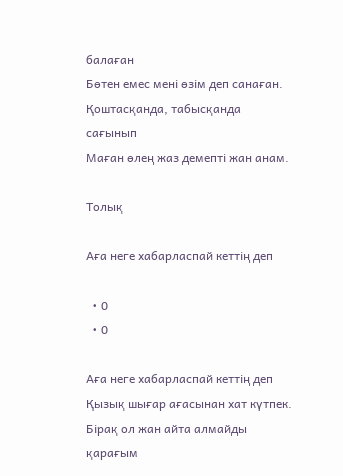балаған
Бөтен емес мені өзім деп санаған.
Қоштасқанда, табысқанда сағынып
Маған өлең жаз демепті жан анам.

Толық

Аға неге хабарласпай кеттің деп

  • 0
  • 0

Аға неге хабарласпай кеттің деп
Қызық шығар ағасынан хат күтпек.
Бірақ ол жан айта алмайды қарағым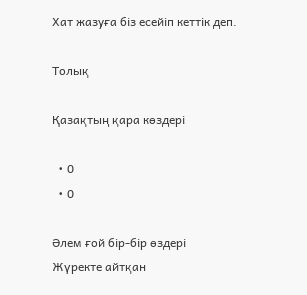Хат жазуға біз есейіп кеттік деп.

Толық

Қазақтың қара көздері

  • 0
  • 0

Әлем ғой бір-бір өздері
Жүректе айтқан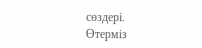сөздері.
Өтерміз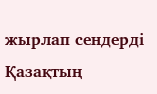жырлап сендерді
Қазақтың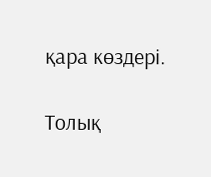қара көздері.

Толық